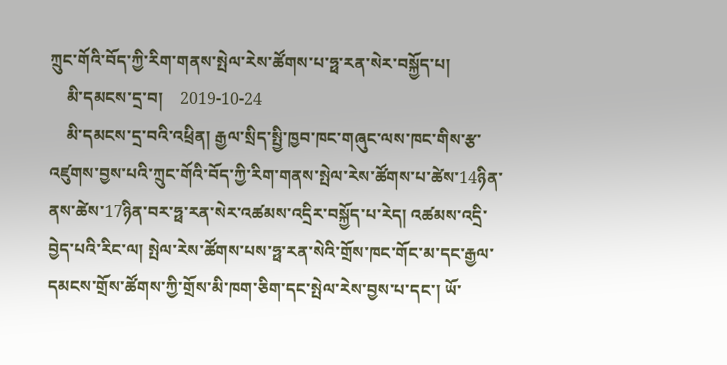ཀྲུང་གོའི་བོད་ཀྱི་རིག་གནས་སྤེལ་རེས་ཚོགས་པ་ཧྥ་རན་སེར་བསྐྱོད་པ།
    མི་དམངས་དྲ་བ།    2019-10-24
    མི་དམངས་དྲ་བའི་འཕྲིན། རྒྱལ་སྲིད་སྤྱི་ཁྱབ་ཁང་གཞུང་ལས་ཁང་གིས་རྩ་འཛུགས་བྱས་པའི་ཀྲུང་གོའི་བོད་ཀྱི་རིག་གནས་སྤེལ་རེས་ཚོགས་པ་ཚེས་14ཉིན་ནས་ཚེས་17ཉིན་བར་ཧྥ་རན་སེར་འཚམས་འདྲིར་བསྐྱོད་པ་རེད། འཚམས་འདྲི་བྱེད་པའི་རིང་ལ། སྤེལ་རེས་ཚོགས་པས་ཧྥ་རན་སེའི་གྲོས་ཁང་གོང་མ་དང་རྒྱལ་དམངས་གྲོས་ཚོགས་ཀྱི་གྲོས་མི་ཁག་ཅིག་དང་སྤེལ་རེས་བྱས་པ་དང་། ཡོ་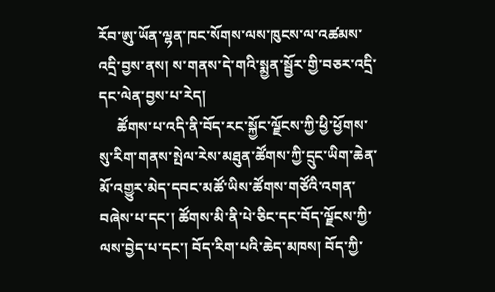རོབ་ཨུ་ཡོན་ལྷན་ཁང་སོགས་ལས་ཁུངས་ལ་འཚམས་འདྲི་བྱས་ནས། ས་གནས་དེ་གའི་སྨྱན་སྦྱོར་གྱི་བཅར་འདྲི་དང་ལེན་བྱས་པ་རེད།
     ཚོགས་པ་འདི་ནི་བོད་རང་སྐྱོང་ལྗོངས་ཀྱི་ཕྱི་ཕྱོགས་སུ་རིག་གནས་སྤེལ་རེས་མཐུན་ཚོགས་ཀྱི་དྲུང་ཡིག་ཆེན་མོ་འགྱུར་མེད་དབང་མཚོ་ཡིས་ཚོགས་གཙོའི་འགན་བཞེས་པ་དང་། ཚོགས་མི་ནི་པེ་ཅིང་དང་བོད་ལྗོངས་ཀྱི་ལས་བྱེད་པ་དང་། བོད་རིག་པའི་ཆེད་མཁས། བོད་ཀྱི་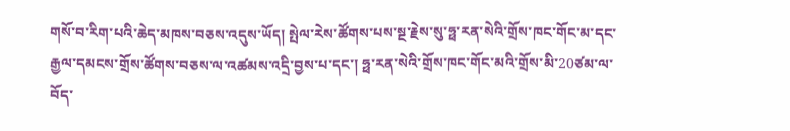གསོ་བ་རིག་པའི་ཆེད་མཁས་བཅས་འདུས་ཡོད། སྤེལ་རེས་ཚོགས་པས་སྔ་རྗེས་སུ་ཧྥ་རན་སེའི་གྲོས་ཁང་གོང་མ་དང་རྒྱལ་དམངས་གྲོས་ཚོགས་བཅས་ལ་འཚམས་འདྲི་བྱས་པ་དང་། ཧྥ་རན་སེའི་གྲོས་ཁང་གོང་མའི་གྲོས་མི་20ཙམ་ལ་བོད་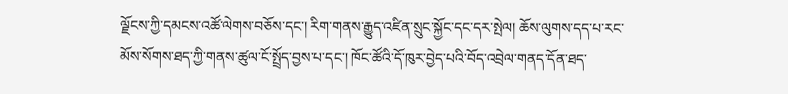ལྗོངས་ཀྱི་དམངས་འཚོ་ལེགས་བཅོས་དང་། རིག་གནས་རྒྱུད་འཛིན་སྲུང་སྐྱོང་དང་དར་སྤེལ། ཆོས་ལུགས་དད་པ་རང་མོས་སོགས་ཐད་ཀྱི་གནས་ཚུལ་ངོ་སྤྲོད་བྱས་པ་དང་། ཁོང་ཚོའི་དོ་ཁུར་བྱེད་པའི་བོད་འབྲེལ་གནད་དོན་ཐད་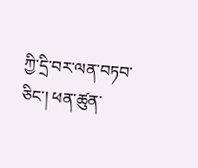ཀྱི་དྲི་བར་ལན་བཏབ་ཅིང་། ཕན་ཚུན་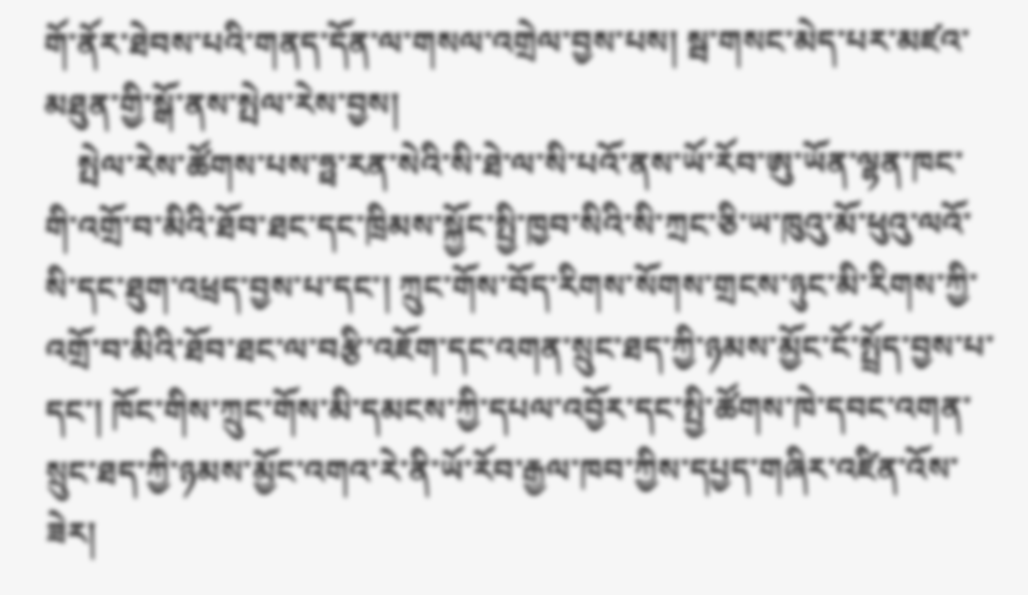གོ་ནོར་ཐེབས་པའི་གནད་དོན་ལ་གསལ་འགྲེལ་བྱས་པས། སྦ་གསང་མེད་པར་མཛའ་མཐུན་གྱི་སྒོ་ནས་སྤེལ་རེས་བྱས།
    སྤེལ་རེས་ཚོགས་པས་ཧྥ་རན་སེའི་སི་ཐེ་ལ་སི་པའོ་ནས་ཡོ་རོབ་ཨུ་ཡོན་ལྷན་ཁང་གི་འགྲོ་བ་མིའི་ཐོབ་ཐང་དང་ཁྲིམས་སྐྱོང་སྤྱི་ཁྱབ་སིའི་སི་ཀྲང་ཅི་ཡ་ཁུའུ་མོ་ཕུའུ་ལའོ་སི་དང་ཐུག་འཕྲད་བྱས་པ་དང་། ཀྲུང་གོས་བོད་རིགས་སོགས་གྲངས་ཉུང་མི་རིགས་ཀྱི་འགྲོ་བ་མིའི་ཐོབ་ཐང་ལ་བརྩི་འཇོག་དང་འགན་སྲུང་ཐད་ཀྱི་ཉམས་མྱོང་ངོ་སྤྲོད་བྱས་པ་དང་། ཁོང་གིས་ཀྲུང་གོས་མི་དམངས་ཀྱི་དཔལ་འབྱོར་དང་སྤྱི་ཚོགས་ཁེ་དབང་འགན་སྲུང་ཐད་ཀྱི་ཉམས་མྱོང་འགའ་རེ་ནི་ཡོ་རོབ་རྒྱལ་ཁབ་ཀྱིས་དཔྱད་གཞིར་འཛིན་འོས་ཟེར།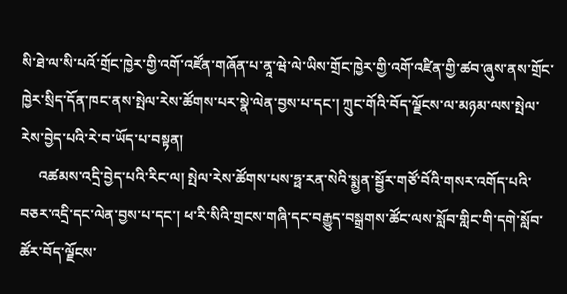སི་ཐེ་ལ་སི་པའོ་གྲོང་ཁྱེར་གྱི་འགོ་འཛོན་གཞོན་པ་ནཱ་ཝེ་ལེ་ཡིས་གྲོང་ཁྱེར་གྱི་འགོ་འཛིན་གྱི་ཚབ་ཞུས་ནས་གྲོང་ཁྱེར་སྲིད་དོན་ཁང་ནས་སྤེལ་རེས་ཚོགས་པར་སྣེ་ལེན་བྱས་པ་དང་། ཀྲུང་གོའི་བོད་ལྗོངས་ལ་མཉམ་ལས་སྤེལ་རེས་བྱེད་པའི་རེ་བ་ཡོད་པ་བསྟན།
     འཚམས་འདྲི་བྱེད་པའི་རིང་ལ། སྤེལ་རེས་ཚོགས་པས་ཧྥ་རན་སེའི་སྨྱན་སྦྱོར་གཙོ་བོའི་གསར་འགོད་པའི་བཅར་འདྲི་དང་ལེན་བྱས་པ་དང་། ཕ་རི་སིའི་གྲངས་གཞི་དང་བརྒྱུད་བསྒྲགས་ཚོང་ལས་སློབ་གླིང་གི་དགེ་སློབ་ཚོར་བོད་ལྗོངས་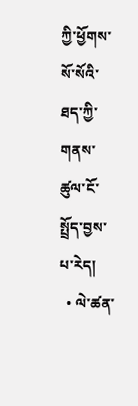ཀྱི་ཕྱོགས་སོ་སོའི་ཐད་ཀྱི་གནས་ཚུལ་ངོ་སྤྲོད་བྱས་པ་རེད།
  • ལེ་ཚན་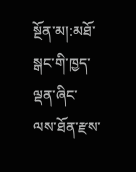སྔོན་མ།:མཐོ་སྒང་གི་ཁྱད་ལྡན་ཞིང་ལས་ཐོན་རྫས་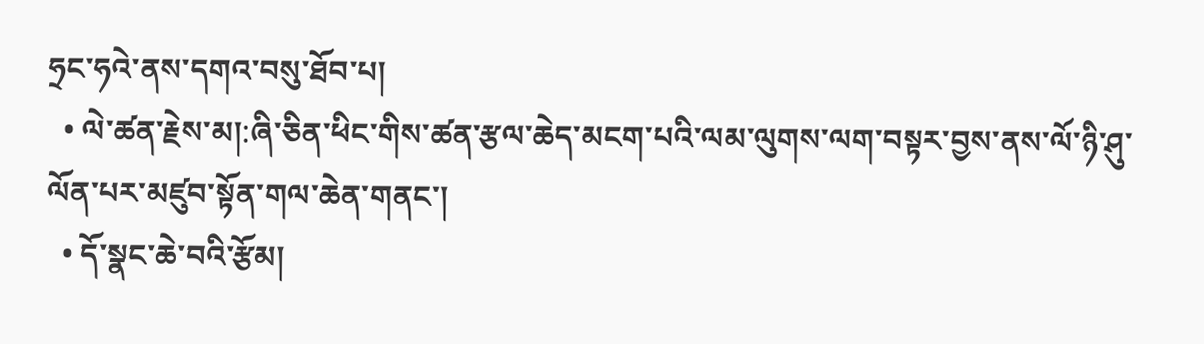ཧྲང་ཧའེ་ནས་དགའ་བསུ་ཐོབ་པ།
  • ལེ་ཚན་རྗེས་མ།:ཞི་ཅིན་ཕིང་གིས་ཚན་རྩལ་ཆེད་མངག་པའི་ལམ་ལུགས་ལག་བསྟར་བྱས་ནས་ལོ་ཉི་ཤུ་ལོན་པར་མཛུབ་སྟོན་གལ་ཆེན་གནང་།
  • དོ་སྣང་ཆེ་བའི་རྩོམ།